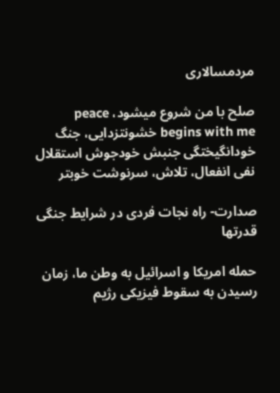مردمسالاری

صلح با من شروع میشود، peace begins with me خشونتزدایی، جنگ خودانگیختگی جنبش خودجوش استقلال نفی انفعال، تلاش، سرنوشت خوبتر

صدارت- راه نجات فردی در شرایط جنگی قدرتها

حمله امریکا و اسرائیل به وطن ما، زمان رسیدن به سقوط فیزیکی رژیم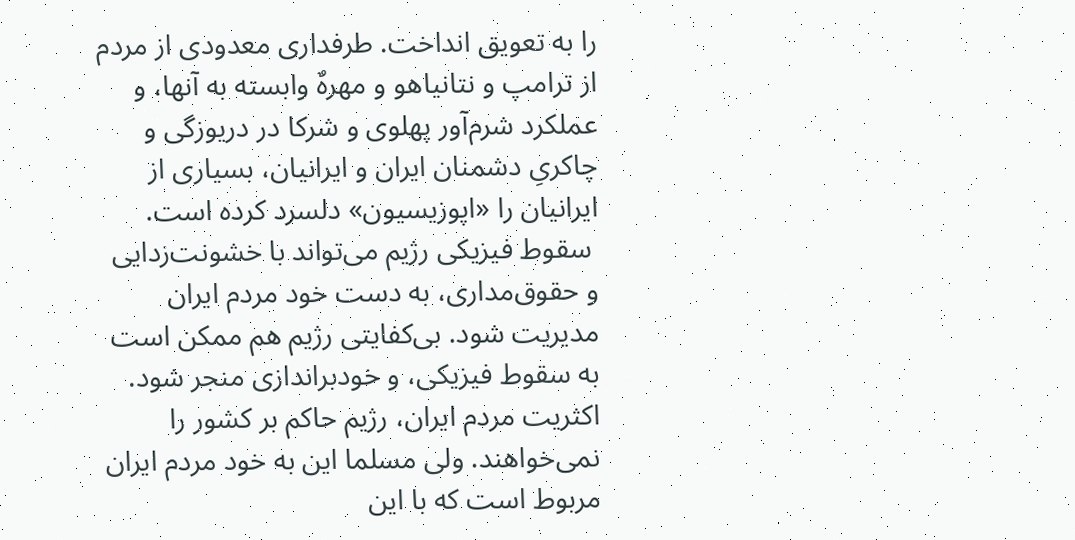را به تعویق انداخت. طرفداری معدودی از مردم از ترامپ و نتانیاهو و مهرهٌ وابسته به آنها، و عملکرد شرم‌آور پهلوی و شرکا در دریوزگی و چاکریِ دشمنان ایران و ایرانیان، بسیاری از ایرانیان را «اپوزیسیون» دلسرد کرده است.
 سقوط فیزیکی رژیم می‌تواند با خشونت‌زدایی و حقوق‌مداری، به دست خود مردم ایران مدیریت شود. بی‌کفایتی رژیم هم ممکن است به سقوط فیزیکی، و خودبراندازی منجر شود.
اکثریت مردم ایران، رژیم حاکم بر کشور را نمی‌خواهند. ولی مسلما این به خود مردم ایران مربوط است که با این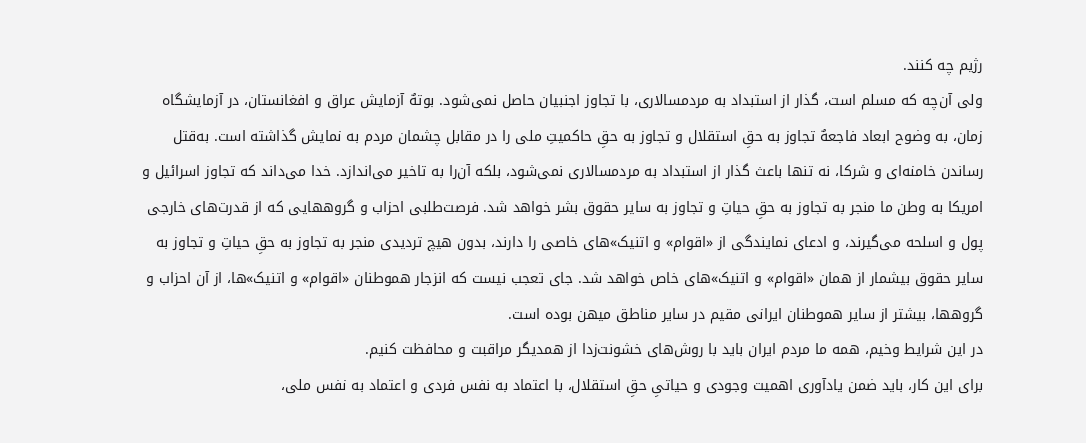رژیم چه کنند.
ولی آن‌چه که مسلم است، گذار از استبداد به مردمسالاری، با تجاوز اجنبیان حاصل نمی‌شود. بوتهٌ آزمایش عراق و افغانستان، در آزمایشگاه زمان، به وضوح ابعاد فاجعهٌ تجاوز به حقِ استقلال و تجاوز به حقِ حاکمیتِ ملی را در مقابل چشمان مردم به نمایش گذاشته است. به‌قتل رساندن خامنه‌ای و شرکا، نه تنها باعث گذار از استبداد به مردمسالاری نمی‌شود، بلکه آن‌را به تاخیر می‌اندازد. خدا می‌داند که تجاوز اسرائیل و امریکا به وطن ما منجر به تجاوز به حقِ حیاتِ و تجاوز به سایر حقوق بشر خواهد شد. فرصت‌طلبی احزاب و گروههایی که از قدرت‌های خارجی پول و اسلحه می‌گیرند، و ادعای نمایندگی از «اقوام» و اتنیک»های خاصی را دارند، بدون هیچ تردیدی منجر به تجاوز به حقِ حیاتِ و تجاوز به سایر حقوق بیشمار از همان «اقوام» و اتنیک»های خاص خواهد شد. جای تعجب نیست که انزجار هموطنان «اقوام» و اتنیک»ها، از آن احزاب و گروهها، بیشتر از سایر هموطنان ایرانی مقیم در سایر مناطق میهن بوده است.
در این شرایط وخیم، همه ما مردم ایران باید با روش‌های خشونت‌زدا از همدیگر مراقبت و محافظت کنیم.
برای این کار، باید ضمن یادآوری اهمیت وجودی و حیاتیِ حقِ استقلال، با اعتماد به نفس فردی و اعتماد به نفس ملی،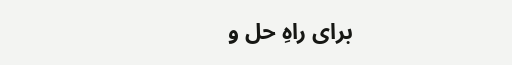برای راهِ حل و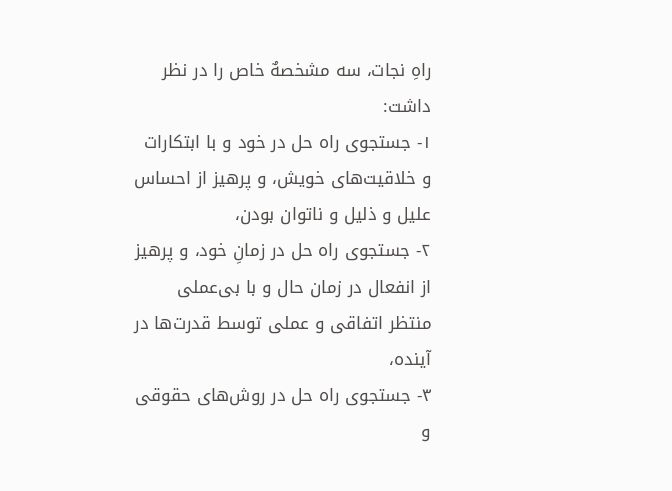راهِ نجات، سه مشخصهٌ خاص را در نظر داشت:
۱- جستجوی راه حل در خود و با ابتکارات و خلاقیت‌های خویش، و پرهیز از احساس علیل و ذلیل و ناتوان بودن،
۲- جستجوی راه حل در زمانِ خود، و پرهیز از انفعال در زمان حال و با بی‌عملی منتظر اتفاقی و عملی توسط قدرت‌ها در آینده،
۳- جستجوی راه حل در روش‌های حقوقی و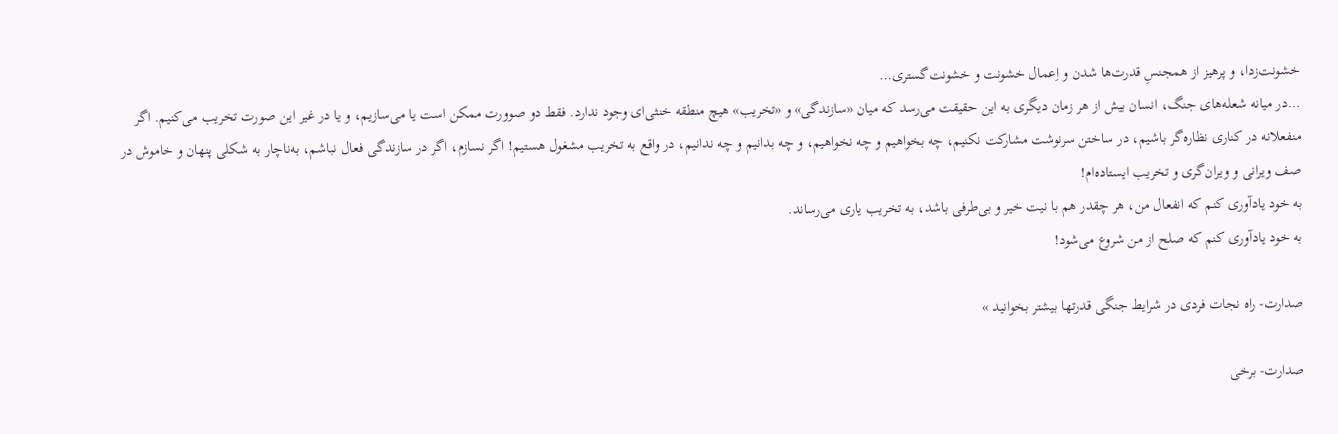خشونت‌زدا، و پرهیز از همجنسِ قدرت‌ها شدن و اِعمال خشونت و خشونت‌گستری…
…در میانه شعله‌های جنگ، انسان بیش از هر زمان دیگری به این حقیقت می‌رسد که میان «سازندگی» و «تخریب» هیچ منطقه خنثی‌ای وجود ندارد. فقط دو صوورت ممکن است یا می‌سازیم، و یا در غیر این صورت تخریب می‌کنیم. اگر منفعلانه در کناری نظاره‌گر باشیم، در ساختن سرنوشت مشارکت نکنیم، چه بخواهیم و چه نخواهیم، و چه بدانیم و چه ندانیم، در واقع به تخریب مشغول هستیم! اگر نسازم، اگر در سازندگی فعال نباشم، به‌ناچار به شکلی پنهان و خاموش در صف ویرانی و ویران‌گری و تخریب ایستاده‌ام!
به خود یادآوری کنم که انفعال من، هر چقدر هم با نیت خیر و بی‌طرفی باشد، به تخریب یاری می‌رساند.
به خود یادآوری کنم که صلح از من شروع می‌شود!

صدارت- راه نجات فردی در شرایط جنگی قدرتها بیشتر بخوانید »

صدارت- برخی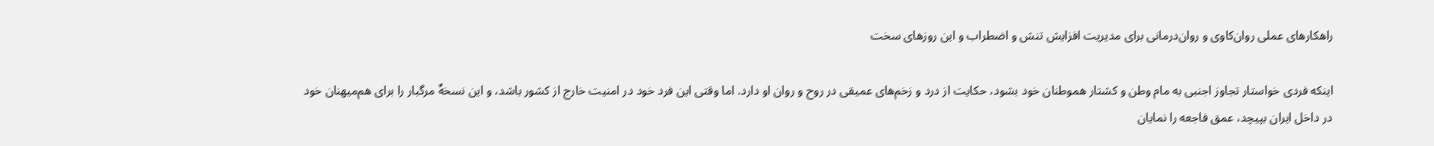راهکارهای عملی روان‌کاوی و روان‌درمانی برای مدیریت افزایش تنش و اضطراب و این روزهای سخت

اینکه فردی خواستار تجاوز اجنبی به مام وطن و کشتار هموطنان خود بشود، حکایت از درد و زخم‌های عمیقی در روح و روان او دارد. اما وقتی این فرد خود در امنیت خارج از کشور باشد، و این نسخهٌ مرگبار را برای هم‌میهنان خود در داخل ایران بپیچد، عمق فاجعه را نمایان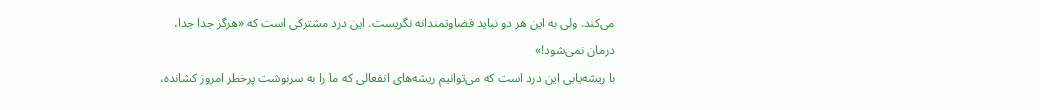می‌کند. ولی به این هر دو نباید قضاوتمندانه نگریست. این درد مشترکی است که «هرگز جدا جدا، درمان نمی‌شود!»
با ریشه‌یابی این درد است که می‌توانیم ریشه‌های انفعالی که ما را به سرنوشت پرخطر امروز کشانده،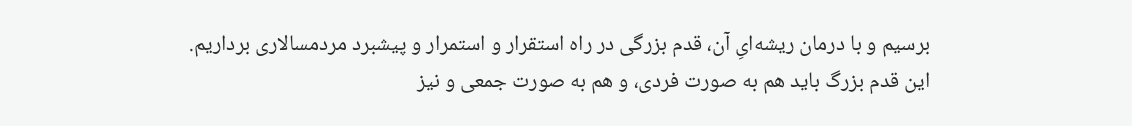برسیم و با درمان ریشه‌ایِ آن، قدم بزرگی در راه استقرار و استمرار و پیشبرد مردمسالاری برداریم. این قدم بزرگ باید هم به صورت فردی، و هم به صورت جمعی و نیز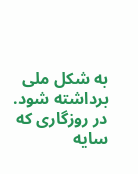به شکل ملی برداشته شود.
در روزگاری که سایه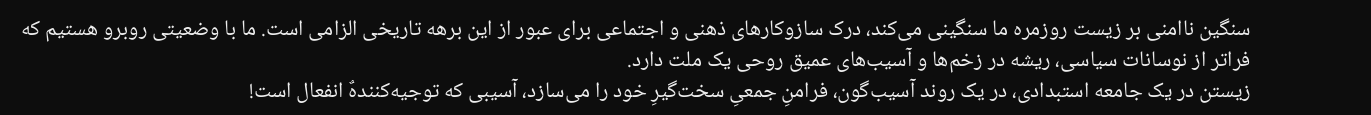سنگین ناامنی بر زیست روزمره ما سنگینی می‌کند، درک سازوکارهای ذهنی و اجتماعی برای عبور از این برهه تاریخی الزامی است. ما با وضعیتی روبرو هستیم که فراتر از نوسانات سیاسی، ریشه در زخم‌ها و آسیب‌های عمیق روحی یک ملت دارد.
زیستن در یک جامعه استبدادی، در یک روند آسیب‌گون، فرامنِ جمعیِ سخت‌گیرِ خود را می‌سازد، آسیبی که توجیه‌کنندهٌ انفعال است!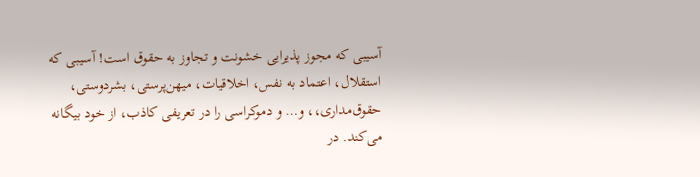آسیبی که مجوز پذیرایی خشونت و تجاوز به حقوق است! آسیبی که استقلال، اعتماد به نفس، اخلاقیات، میهن‌پرستی، بشردوستی، حقوق‌مداری،، و… و دموکراسی را در تعریفی کاذب، از خود بیگانه می‌کند. در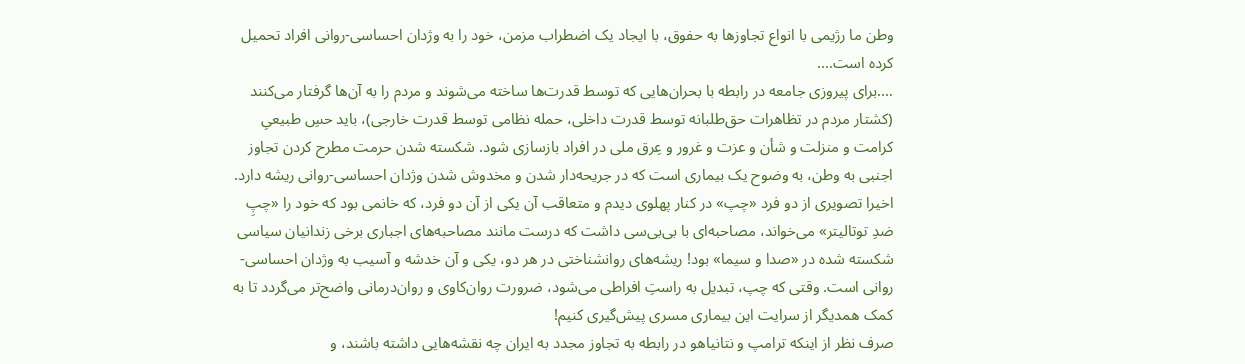وطن ما رژیمی با انواع تجاوزها به حفوق، با ایجاد یک اضطراب مزمن، خود را به وژ‌دان احساسی-روانی افراد تحمیل کرده است….
….برای پیروزی جامعه در رابطه با بحران‌هایی که توسط قدرت‌ها ساخته می‌شوند و مردم را به آن‌ها گرفتار می‌کنند (کشتار مردم در تظاهرات حق‌طلبانه توسط قدرت داخلی، حمله نظامی توسط قدرت خارجی)، باید حسِ طبیعیِ کرامت و منزلت و شأن و عزت و غرور و عِرق ملی در افراد بازسازی شود. شکسته شدن حرمت مطرح کردن تجاوز اجنبی به وطن، به وضوح یک بیماری است که در جریحه‌دار شدن و مخدوش شدن وژدان احساسی-روانی ریشه دارد. اخیرا تصویری از دو فرد «چپ» در کنار پهلوی دیدم و متعاقب آن یکی از آن دو فرد، که خانمی بود که خود را «چپِ ضدِ توتالیتر» می‌خواند، مصاحبه‌ای با بی‌بی‌سی داشت که درست مانند مصاحبه‌های اجباری برخی زندانیان سیاسی شکسته شده در «صدا و سیما» بود! ریشه‌های روانشناختی در هر دو، یکی و آن خدشه و آسیب به وژدان احساسی-روانی است. وقتی که چپ، تبدیل به راستِ افراطی می‌شود، ضرورت روان‌کاوی و روان‌درمانی واضح‌تر می‌گردد تا به کمک همدیگر از سرایت این بیماری مسری پیش‌گیری کنیم!
صرف نظر از اینکه ترامپ و نتانیاهو در رابطه به تجاوز مجدد به ایران چه نقشه‌هایی داشته باشند، و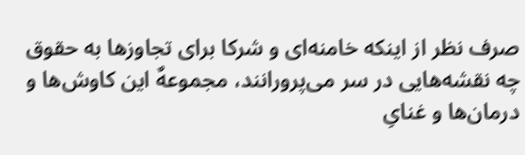صرف نظر از اینکه خامنه‌ای و شرکا برای تجاوزها به حقوق چه نقشه‌هایی در سر می‌پرورانند، مجموعهٌ این کاوش‌ها و درمان‌ها و غنایِ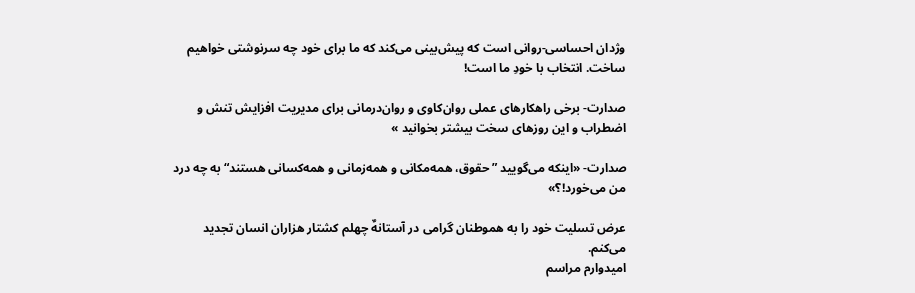وژدان احساسی-روانی است که پیش‌بینی می‌کند که ما برای خود چه سرنوشتی خواهیم ساخت. انتخاب با خودِ ما است!

صدارت- برخی راهکارهای عملی روان‌کاوی و روان‌درمانی برای مدیریت افزایش تنش و اضطراب و این روزهای سخت بیشتر بخوانید »

صدارت- «اینکه می‌گویید ”حقوق، همه‌مکانی و همه‌زمانی و همه‌کسانی هستند“ به چه درد من می‌خورد!؟»

عرض تسلیت خود را به هموطنان گرامی در آستانهٌ چهلم کشتار هزاران انسان تجدید می‌کنم.
امیدوارم مراسم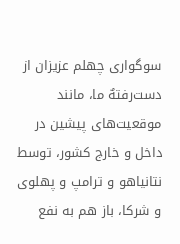سوگواری چهلم عزیزان از دست‌رفتهٌ ما، مانند موقعیت‌های پیشین در داخل و خارج کشور، توسط نتانیاهو و ترامپ و پهلوی و شرکا، باز هم به نفع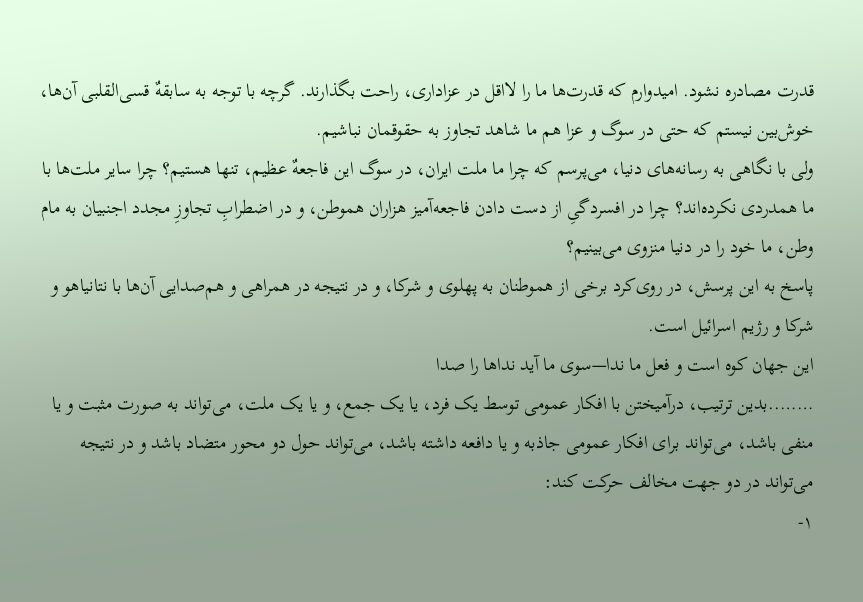قدرت مصادره نشود. امیدوارم که قدرت‌ها ما را لااقل در عزاداری، راحت بگذارند. گرچه با توجه به سابقهٌ قسی‌القلبی آن‌ها، خوش‌بین نیستم که حتی در سوگ و عزا هم ما شاهد تجاوز به حقوقمان نباشیم.
ولی با نگاهی به رسانه‌های دنیا، می‌پرسم که چرا ما ملت ایران، در سوگ این فاجعهٌ عظیم، تنها هستیم؟ چرا سایر ملت‌ها با ما همدردی نکرده‌اند؟ چرا در افسردگیِ از دست دادن فاجعه‌آمیز هزاران هموطن، و در اضطرابِ تجاوزِ مجدد اجنبیان به مام وطن، ما خود را در دنیا منزوی می‌بینیم؟
پاسخ به این پرسش، در روی‌کرد برخی از هموطنان به پهلوی و شرکا، و در نتیجه در همراهی و هم‌صدایی آن‌ها با نتانیاهو و شرکا و رژیم اسرائیل است.
این جهان کوه است و فعل ما ندا—سوی ما آید نداها را صدا
……..بدین ترتیب، درآمیختن با افکار عمومی توسط یک فرد، یا یک جمع، و یا یک ملت، می‌تواند به صورت مثبت و یا منفی باشد، می‌تواند برای افکار عمومی جاذبه و یا دافعه داشته باشد، می‌تواند حول دو محور متضاد باشد و در نتیجه می‌تواند در دو جهت مخالف حرکت کند:
۱-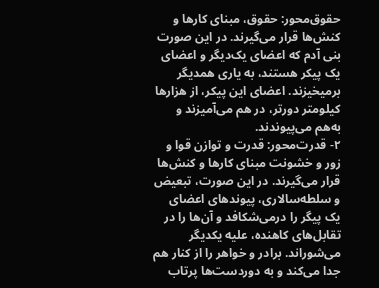حقوق‌محور: حقوق، مبنای کارها و کنش‌ها قرار می‌گیرند. در این صورت بنی آدم که اعضای یک‌دیگر و اعضای یک پیکر هستند، به یاری همدیگر برمیخیزند. اعضای این پیکر، از هزارها کیلومتر دورتر، در هم می‌آمیزند و به‌هم می‌پیوندند.
۲- قدرت‌محور: قدرت و توازن قوا و زور و خشونت مبنای کارها و کنش‌ها قرار می‌گیرند. در این صورت، تبعیض و سلطه‌سالاری، پیوندهای اعضای یک پیگر را درمی‌شکافد و آن‌ها را در تقابل‌های کاهنده، علیه یکدیگر می‌شوراند. برادر و خواهر را از کنار هم جدا می‌کند و به دوردست‌ها پرتاب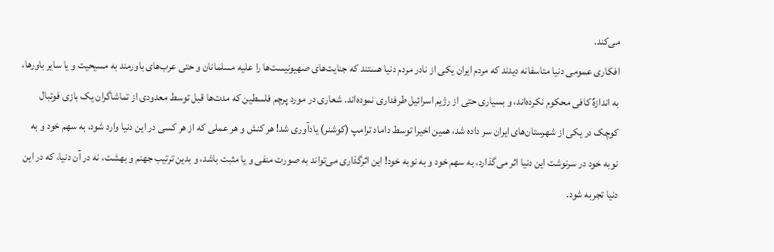می‌کند.
افکاری عمومی دنیا متاسفانه دیدند که مردم ایران یکی از نادر مردم دنیا هستند که جنایت‌های صهیونیست‌ها را علیه مسلمانان و حتی عرب‌های باورمند به مسیحیت و یا سایر باورها، به اندازهٌ کافی محکوم نکرده‌اند، و بسیاری حتی از رژیم اسرائیل طرفداری نموده‌اند. شعاری در مورد پرچم فلسطین که مدت‌ها قبل توسط معدودی از تماشاگران یک بازی فوتبال کوچک در یکی از شهرستان‌های ایران سر داده شد، همین اخیرا توسط داماد ترامپ (کوشنر) یادآوری شد! هر کنش و هر عملی که از هر کسی در این دنیا وارد شود، به سهم خود و به نوبه خود در سرنوشت این دنیا اثر می‌گذارد، به سهم خود و به نوبه خود! این اثرگذاری می‌تواند به صورت منفی و یا مثبت باشد، و بدین ترتیب جهنم و بهشت، نه در آن دنیا، که در این دنیا تجربه شود.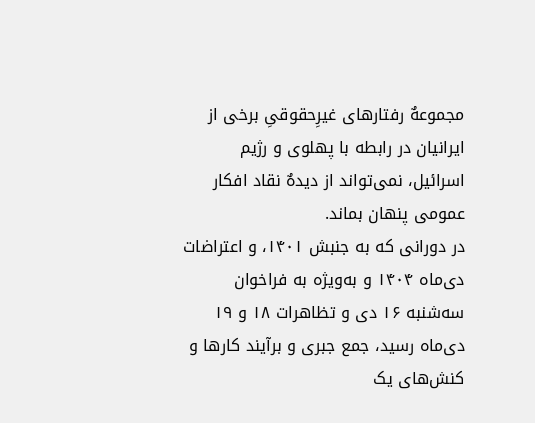مجموعهٌ رفتارهای غیرِحقوقیِ برخی از ایرانیان در رابطه با پهلوی و رژیم اسرائیل، نمی‌تواند از دیدهٌ نقاد افکار عمومی پنهان بماند.
در دورانی که به جنبش ۱۴۰۱، و اعتراضات دی‌ماه ۱۴۰۴ و به‌ویژه به فراخوان سه‌شنبه ۱۶ دی و تظاهرات ۱۸ و ۱۹ دی‌ماه رسید، جمع جبری و برآیند کارها و کنش‌های یک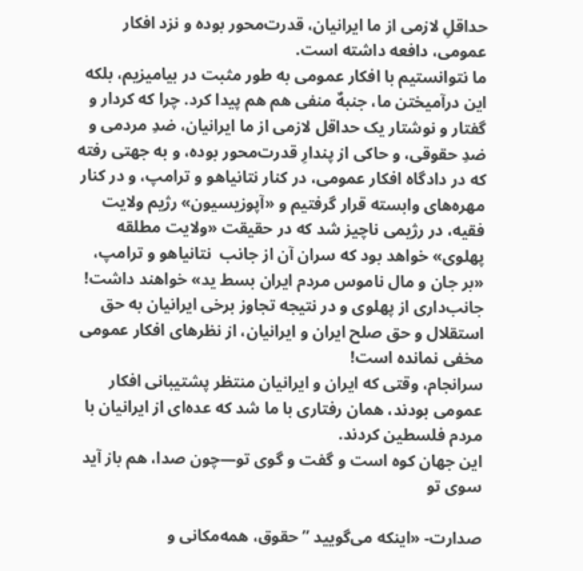حداقلِ لازمی از ما ایرانیان، قدرت‌محور بوده و نزد افکار عمومی، دافعه داشته است.
ما نتوانستیم با افکار عمومی به طور مثبت در بیامیزیم، بلکه این درآمیختن ما، جنبهٌ منفی هم هم پیدا کرد. چرا که کردار و گفتار و نوشتار یک حداقل لازمی از ما ایرانیان، ضدِ مردمی و ضدِ حقوقی، و حاکی از پندارِ قدرت‌محور بوده، و به جهتی رفته که در دادگاه افکار عمومی، در کنار نتانیاهو و ترامپ، و در کنار مهره‌های وابسته قرار گرفتیم و «آپوزیسیون» رژیم ولایت فقیه، در رژیمی ناچیز شد که در حقیقت «ولایت مطلقه پهلوی» خواهد بود که سران آن از جانب  نتانیاهو و ترامپ، «بر جان و مال ناموس مردم ایران بسط ید» خواهند داشت! جانب‌داری از پهلوی و در نتیجه تجاوز برخی ایرانیان به حق استقلال و حق صلح ایران و ایرانیان، از نظرهای افکار عمومی مخفی نمانده است!
سرانجام، وقتی که ایران و ایرانیان منتظر پشتیبانی افکار عمومی بودند، همان رفتاری با ما شد که عده‌ای از ایرانیان با مردم فلسطین کردند.
این جهان كوه است و گفت و گوی تو—چون صدا، هم باز آید سوی تو

صدارت- «اینکه می‌گویید ”حقوق، همه‌مکانی و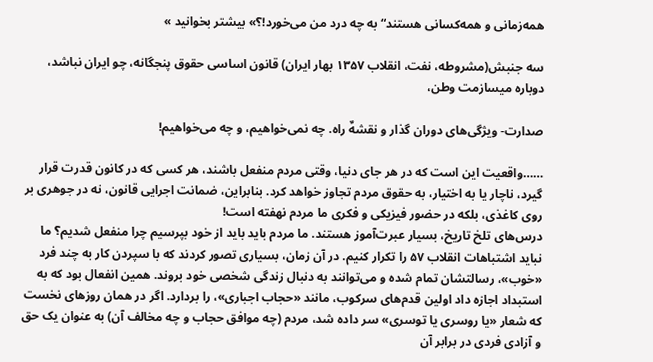همه‌زمانی و همه‌کسانی هستند“ به چه درد من می‌خورد!؟» بیشتر بخوانید »

سه جنبش(مشروطه، نفت، انقلاب ۱۳۵۷ بهار ایران) قانون اساسی حقوق پنجگانه، چو ایران نباشد، دوباره میسازمت وطن،

صدارت- ویژگی‌های دوران گذار و نقشهٌ راه. چه نمی‌خواهیم، و چه می‌خواهیم!

……واقعیت این است که در هر جای دنیا، وقتی مردم منفعل باشند، هر کسی که در کانون قدرت قرار گیرد، ناچار یا به اختیار، به حقوق مردم تجاوز خواهد کرد. بنابراین، ضمانت اجرایی قانون، نه در جوهری بر روی کاغذی، بلکه در حضور فیزیکی و فکری ما مردم نهفته است!
درس‌های تلخ تاریخ، بسیار عبرت‌آموز هستند. ما مردم باید باید از خود بپرسیم چرا منفعل شدیم؟ ما نباید اشتباهات انقلاب ۵۷ را تکرار کنیم. در آن زمان، بسیاری تصور کردند که با سپردن کار به چند فرد «خوب»، رسالتشان تمام شده و می‌توانند به دنبال زندگی شخصی خود بروند. همین انفعال بود که به استبداد اجازه داد اولین قدم‌های سرکوب، مانند «حجاب اجباری»، را بردارد. اگر در همان روزهای نخست که شعار «یا روسری یا توسری» سر داده شد، مردم (چه موافق حجاب و چه مخالف آن) به عنوان یک حق و آزادی فردی در برابر آن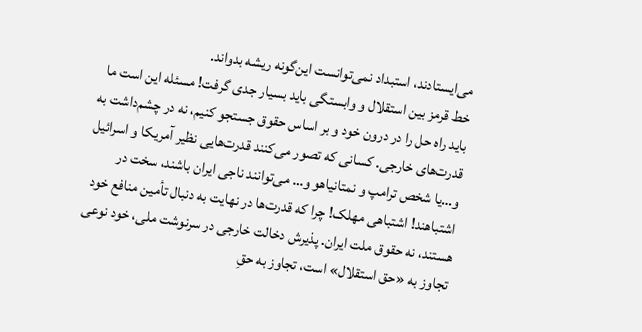می‌ایستادند، استبداد نمی‌توانست این‌گونه ریشه بدواند.
خط قرمز بین استقلال و وابستگی باید بسیار جدی گرفت! مسئله این است ما باید راه حل را در درون خود و بر اساس حقوق جستجو کنیم، نه در چشم‌داشت به قدرت‌های خارجی. کسانی که تصور می‌کنند قدرت‌هایی نظیر آمریکا و اسرائیل و…یا شخص ترامپ و نمتانیاهو و… می‌توانند ناجی ایران باشند، سخت در اشتباهند! اشتباهی مهلک! چرا که قدرت‌ها در نهایت به دنبال تأمین منافع خود هستند، نه حقوق ملت ایران. پذیرش دخالت خارجی در سرنوشت ملی، خود نوعی تجاوز به «حق استقلال» است، تجاوز به حقِ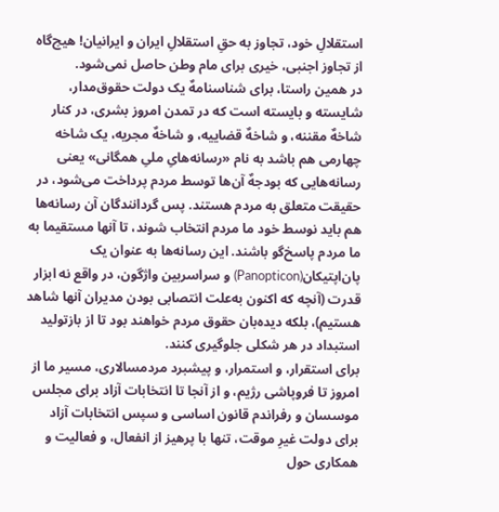استقلالِ خود، تجاوز به حقِ استقلالِ ایران و ایرانیان! هیچ‌گاه از تجاوز اجنبی، خیری برای مام وطن حاصل نمی‌شود.
در همین راستا، برای شناسنامهٌ یک دولت حقوق‌مدار، شایسته و بایسته است که در تمدن امروز بشری، در کنار شاخهٌ مقننه، و شاخهٌ قضاییه، و شاخهٌ مجریه، یک شاخه چهارمی هم باشد به نام «رسانه‌هایِ ملیِ همگانی» یعنی رسانه‌هایی که بودجهٌ آن‌ها توسط مردم پرداخت می‌شود، در حقیقت متعلق به مردم هستند. پس گردانندگان آن رسانه‌ها هم باید نوسط خود ما مردم انتخاب شوند، تا آنها مستقیما به ما مردم پاسخ‌گو باشند. این رسانه‌ها به عنوان یک پان‌اپتیکان(Panopticon) و سراسربین واژگون، در واقع نه ابزار قدرت (آنچه که اکنون به‌علت انتصابی بودن مدیران آنها شاهد هستیم)، بلکه دیده‌بان حقوق مردم خواهند بود تا از بازتولید استبداد در هر شکلی جلوگیری کنند.
برای استقرار، و استمرار، و پیشبرد مردمسالاری، مسیر ما از امروز تا فروپاشی رژیم، و از آنجا تا انتخابات آزاد برای مجلس موسسان و رفراندم قانون اساسی و سپس انتخابات آزاد برای دولت غیرِ موقت، تنها با پرهیز از انفعال، و فعالیت و همکاری حول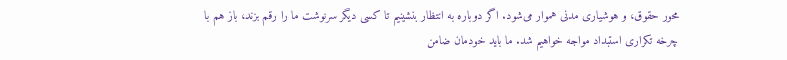محور حقوق، و هوشیاری مدنی هموار می‌شود. اگر دوباره به انتظار بنشینیم تا کسی دیگر سرنوشت ما را رقم بزند، باز هم با چرخه تکراری استبداد مواجه خواهیم شد. ما باید خودمان ضامن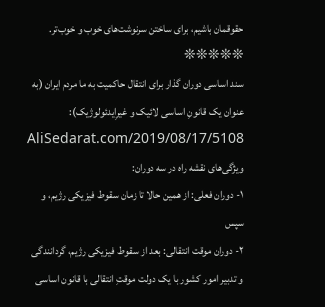حقوقمان باشیم، برای ساختن سرنوشت‌های خوب و خوب‌تر.
❊❊❊❊❊
سند اساسی دوران گذار برای انتقال حاکمیت به ما مردم ایران (به عنوان یک قانونِ اساسی لائیک و غیرِایدئولوژیک):
AliSedarat.com/2019/08/17/5108
ویژگی‌های نقشه راه در سه دوران:
۱- دوران فعلی: از همین حالا تا زمان سقوط فیزیکی رژیم، و سپس
۲- دوران موقت انتقالی: بعد از سقوط فیزیکی رژیم، گردانندگی و تدبیر امور کشور با یک دولت موقتِ انتقالی با قانون اساسی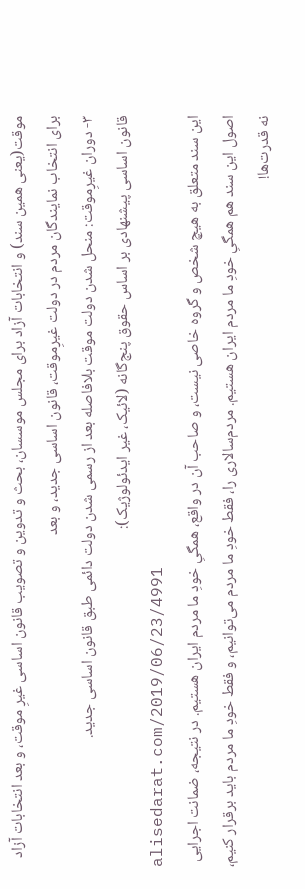موقت(یعنی همین سند) و انتخابات آزاد برای مجلس موسسان، بحث و تدوین و تصویب قانون اساسی غیرِ موقت، و بعد انتخابات آزاد برای انتخاب نمایندگان مردم در دولت غیرِموقت، قانون اساسی جدید، و بعد
۳- دوران غیرِموقت: منحل شدن دولت موقت بلافاصله بعد از رسمی شدن دولت دائمی طبق قانون اساسی جدید.
قانون اساسی پیشنهادی بر اساس حقوق پنج‌گانه (لائیک، غیر ایدئولوژیک):
alisedarat.com/2019/06/23/4991
این سند متعلق به هیچ شخص و گروه خاصی نیست، و صاحب آن در واقع، همگیِ خودِ ما مردم ایران هستیم. در نتیجه، ضمانت اجرایی اصول این سند هم همگیِ خودِ ما مردم ایران هستیم. مردم‌سالاری را، فقط خودِ ما مردم می‌توانیم، و فقط خودِ ما مردم باید برقرار کنیم، نه قدرت‌ها!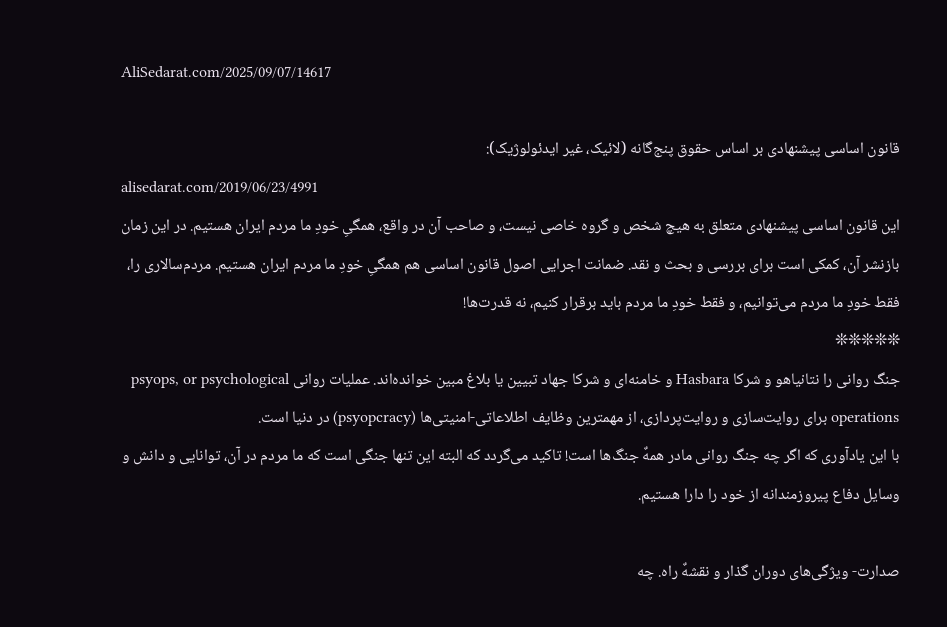AliSedarat.com/2025/09/07/14617

قانون اساسی پیشنهادی بر اساس حقوق پنج‌گانه (لائیک، غیر ایدئولوژیک):
alisedarat.com/2019/06/23/4991
این قانون اساسی پیشنهادی متعلق به هیچ شخص و گروه خاصی نیست، و صاحب آن در واقع، همگیِ خودِ ما مردم ایران هستیم. در این زمان بازنشر آن، کمکی است برای بررسی و بحث و نقد. ضمانت اجرایی اصول قانون اساسی هم همگیِ خودِ ما مردم ایران هستیم. مردم‌سالاری را، فقط خودِ ما مردم می‌توانیم، و فقط خودِ ما مردم باید برقرار کنیم، نه قدرت‌ها!
❊❊❊❊❊
جنگ روانی را نتانیاهو و شرکا Hasbara و خامنه‌ای و شرکا جهاد تبیین یا بلاغ مبین خوانده‌اند. عملیات روانی psyops, or psychological operations برای روایت‌سازی و روایت‌پردازی، از مهمترین وظایف اطلاعاتی-امنیتی‌ها (psyopcracy) در دنیا است.
با این یادآوری که اگر چه جنگ روانی مادر همهٌ جنگ‌ها است! تاکید می‌گردد که البته این تنها جنگی است که ما مردم در آن، توانایی و دانش و وسایل دفاع پیروزمندانه از خود را دارا هستیم.

صدارت- ویژگی‌های دوران گذار و نقشهٌ راه. چه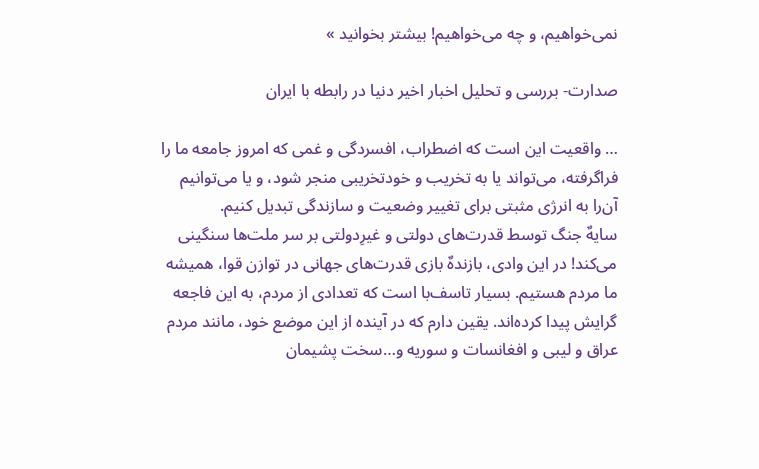نمی‌خواهیم، و چه می‌خواهیم! بیشتر بخوانید »

صدارت- بررسی و تحلیل اخبار اخیر دنیا در رابطه با ایران

… واقعیت این است که اضطراب، افسردگی و غمی که امروز جامعه ما را فراگرفته، می‌تواند یا به تخریب و خودتخریبی منجر شود، و یا می‌توانیم آن‌را به انرژی مثبتی برای تغییر وضعیت و سازندگی تبدیل کنیم.
سایهٌ جنگ توسط قدرت‌های دولتی و غیرِدولتی بر سر ملت‌ها سنگینی می‌کند! در این وادی، بازندهٌ بازی قدرت‌های جهانی در توازن قوا، همیشه ما مردم هستیم. بسیار تاسف‌با است که تعدادی از مردم، به این فاجعه گرایش پیدا کرده‌اند. یقین دارم که در آینده از این موضع خود، مانند مردم عراق و لیبی و افغانسات و سوریه و…سخت پشیمان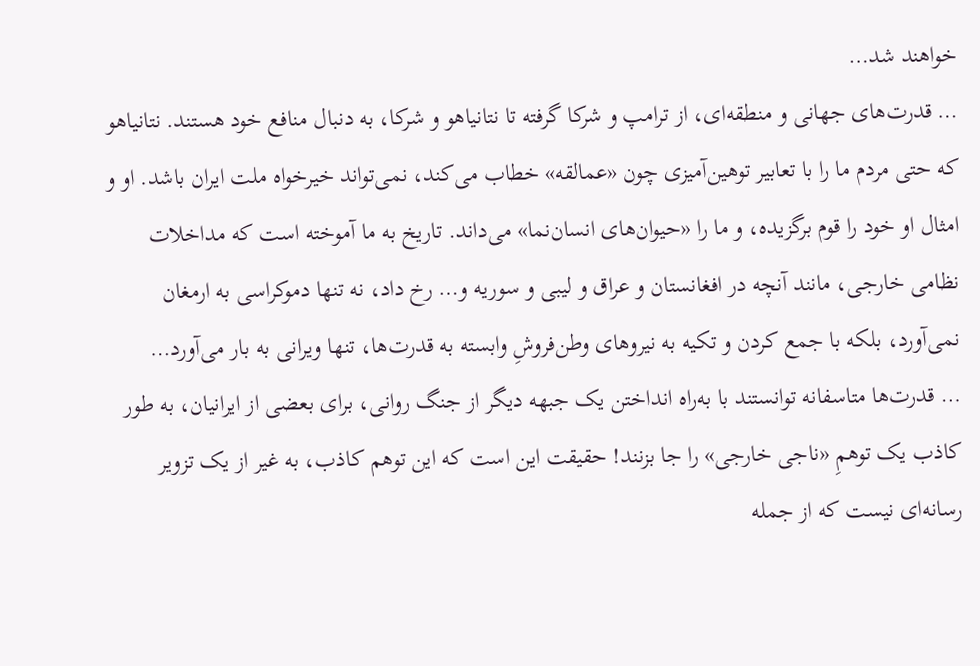خواهند شد…
… قدرت‌های جهانی و منطقه‌ای، از ترامپ و شرکا گرفته تا نتانیاهو و شرکا، به دنبال منافع خود هستند. نتانیاهو که حتی مردم ما را با تعابیر توهین‌آمیزی چون «عمالقه» خطاب می‌کند، نمی‌تواند خیرخواه ملت ایران باشد. او و امثال او خود را قوم برگزیده، و ما را «حیوان‌های انسان‌نما» می‌داند. تاریخ به ما آموخته است که مداخلات نظامی خارجی، مانند آنچه در افغانستان و عراق و لیبی و سوریه و… رخ داد، نه تنها دموکراسی به ارمغان نمی‌آورد، بلکه با جمع کردن و تکیه به نیروهای وطن‌فروشِ وابسته به قدرت‌ها، تنها ویرانی به بار می‌آورد…
… قدرت‌ها متاسفانه توانستند با به‌راه انداختن یک جبهه دیگر از جنگ روانی، برای بعضی از ایرانیان، به طور کاذب یک توهمِ «ناجی خارجی» را جا بزنند! حقیقت این است که این توهم کاذب، به غیر از یک تزویر رسانه‌ای نیست که از جمله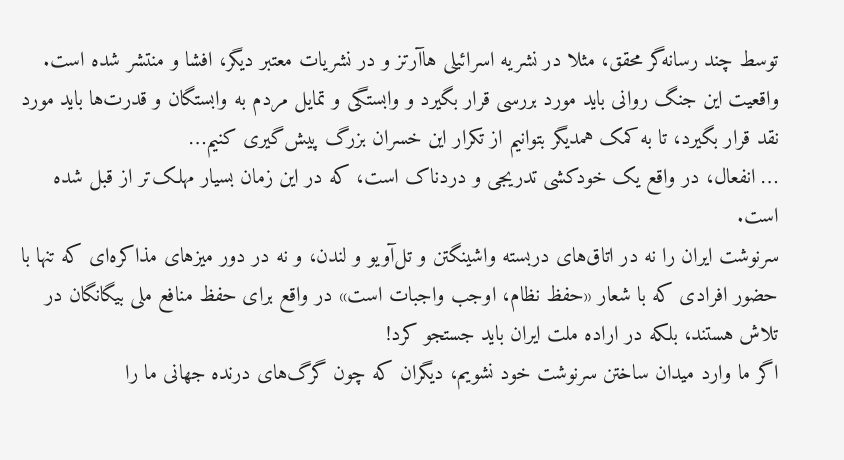توسط چند رسانه‌گر محقق، مثلا در نشریه اسرائیلی هاآرتز و در نشریات معتبر دیگر، افشا و منتشر شده است. واقعیت این جنگ روانی باید مورد بررسی قرار بگیرد و وابستگی و تمایل مردم به وابستگان و قدرت‌ها باید مورد نقد قرار بگیرد، تا به کمک همدیگر بتوانیم از تکرار این خسران بزرگ پیش‌گیری کنیم…
… انفعال، در واقع یک خودکشی تدریجی و دردناک است، که در این زمان بسیار مهلک‌تر از قبل شده است.
سرنوشت ایران را نه در اتاق‌های دربسته واشینگتن و تل‌آویو و لندن، و نه در دور میزهای مذاکره‌ای که تنها با حضور افرادی که با شعار «حفظ نظام، اوجب واجبات است» در واقع برای حفظ منافع ملی بیگانگان در تلاش هستند، بلکه در اراده ملت ایران باید جستجو کرد!
اگر ما وارد میدان ساختن سرنوشت خود نشویم، دیگران که چون گرگ‌های درنده جهانی ما را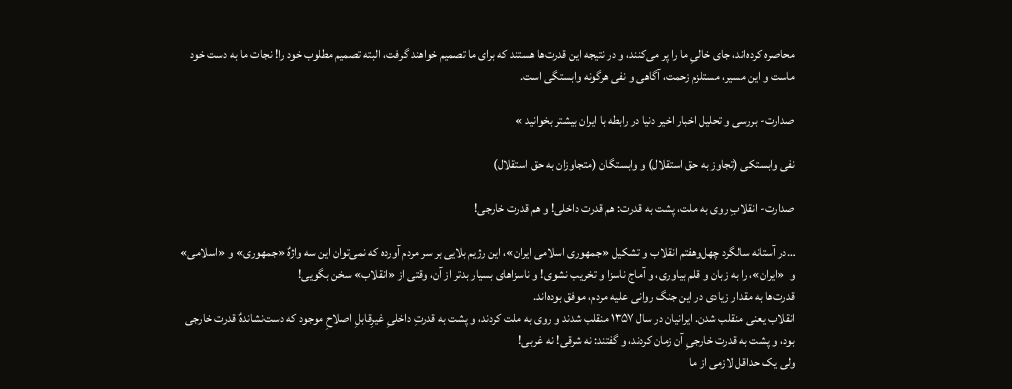محاصره کرده‌اند، جای خالیِ ما را پر می‌کنند، و در نتیجه این قدرت‌ها هستند که برای ما تصمیم خواهند گرفت، البته تصمیم مطلوب خود را! نجات ما به دست خود ماست و این مسیر، مستلزم زحمت، آگاهی و نفی هرگونه وابستگی است.

صدارت- بررسی و تحلیل اخبار اخیر دنیا در رابطه با ایران بیشتر بخوانید »

نفی وابستکی (تجاوز به حق استقلال) و وابستگان (متجاوزان به حق استقلال)

صدارت- انقلابِ روی به ملت، پشت به قدرت: هم قدرت داخلی! و هم قدرت خارجی!

…در آستانه سالگرد چهل‌وهفتم انقلاب و تشکیل «جمهوری اسلامی ایران»، این رژیم بلایی بر سر مردم آورده که نمی‌توان این سه واژهٌ «جمهوری» و «اسلامی» و  «ایران»، را به زبان و قلم بیاوری، و آماج ناسزا و تخریب نشوی! و ناسزاهای بسیار بدتر از آن، وقتی از «انقلاب» سخن بگویی!
قدرت‌ها به مقدار زیادی در این جنگ روانی علیه مردم، موفق بوده‌اند.
انقلاب یعنی منقلب شدن. ایرانیان در سال ۱۳۵۷ منقلب شدند و روی به ملت کردند، و پشت به قدرتِ داخلیِ غیرِقابلِ اصلاحِ موجود که دست‌نشاندهٌ قدرت خارجی بود، و پشت به قدرت خارجیِ آن زمان کردند، و گفتند: نه شرقی! نه غربی!
ولی یک حداقل لازمی از ما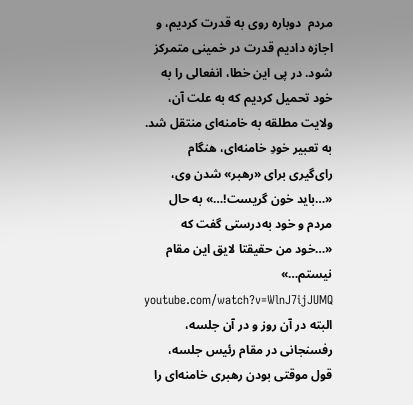مردم  دوباره روی به قدرت کردیم، و اجازه دادیم قدرت در خمینی متمرکز شود. در پی این خطا، انفعالی را به خود تحمیل کردیم که به علت آن، ولایت مطلقه به خامنه‌ای منتقل شد. به تعبیر خودِ خامنه‌ای، هنگام رای‌گیری برای «رهبر» شدن وی، «…باید خون گریست!…» به حال مردم و خود به‌درستی گفت که «…خود من حقیقتا لایق این مقام نیستم…»
youtube.com/watch?v=WlnJ7ijJUMQ
البته در آن روز و در آن جلسه، رفسنجانی در مقام رئیس جلسه، قول موقتی بودن رهبری خامنه‌ای را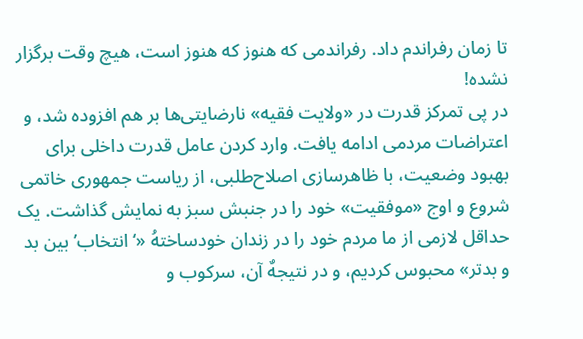تا زمان رفراندم داد. رفراندمی که هنوز که هنوز است، هیچ وقت برگزار نشده!
در پی تمرکز قدرت در «ولایت فقیه» نارضایتی‌ها بر هم افزوده شد، و اعتراضات مردمی ادامه یافت. وارد کردن عامل قدرت داخلی برای بهبود وضعیت، با ظاهرسازی اصلاح‌طلبی، از ریاست جمهوری خاتمی شروع و اوج «موفقیت» خود را در جنبش سبز به نمایش گذاشت. یک حداقل لازمی از ما مردم خود را در زندان خودساختهُ «‘انتخاب’ بین بد و بدتر» محبوس کردیم، و در نتیجهٌ آن، سرکوب و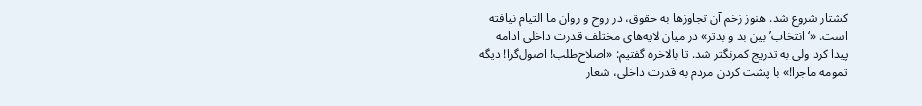کشتار شروع شد. هنوز زخم آن تجاوزها به حقوق، در روح و روان ما التیام نیافته است. «‘انتخاب’ بین بد و بدتر» در میان لایه‌های مختلف قدرت داخلی ادامه پیدا کرد ولی به تدریج کمرنگتر شد. تا بالاخره گفتیم: «اصلاح‌طلب! اصول‌گرا! دیگه تمومه ماجرا!» با پشت کردن مردم به قدرت داخلی، شعار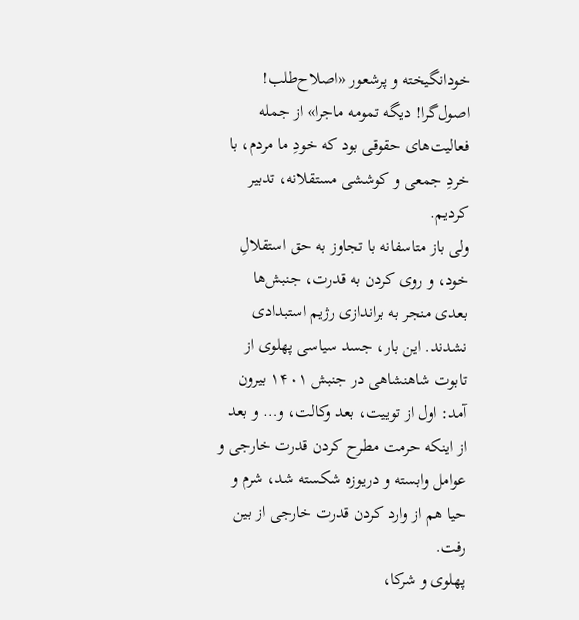خودانگیخته و پرشعور «اصلاح‌طلب! اصول‌گرا! دیگه تمومه ماجرا» از جمله فعالیت‌های حقوقی بود که خودِ ما مردم، با خردِ جمعی و کوششی مستقلانه، تدبیر کردیم.
ولی باز متاسفانه با تجاوز به حق استقلالِ خود، و روی کردن به قدرت، جنبش‌ها بعدی منجر به براندازی رژیم استبدادی نشدند. این بار، جسد سیاسی پهلوی از تابوت شاهنشاهی در جنبش ۱۴۰۱ بیرون آمد: اول از توییت، بعد وکالت، و… و بعد از اینکه حرمت مطرح کردن قدرت خارجی و عوامل وابسته و دریوزه شکسته شد، شرم و حیا هم از وارد کردن قدرت خارجی از بین رفت.
پهلوی و شرکا،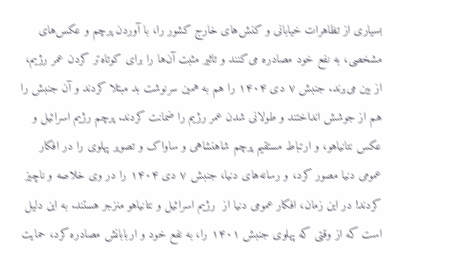بسیاری از تظاهرات خیابانی و کنش‌های خارج کشور را، با آوردن پرچم و عکس‌های مشخصی، به نفع خود مصادره می‌کنند و تاثیر مثبت آن‌ها را برای کوتاه‌تر کردن عمر رژیم، از بین می‌برند. جنبش ۷ دی ۱۴۰۴ را هم به همین سرنوشت بد مبتلا کردند و آن جنبش را هم از جوشش انداختند و طولانی شدن عمر رژیم را ضمانت کردند. پرچم رژیم اسرائیل و عکس نتانیاهو، و ارتباط مستقیم پرچم شاهنشاهی و ساواک و تصویر پهلوی را در افکار عمومی دنیا مصور کرد، و رسانه‌های دنیا، جنبش ۷ دی ۱۴۰۴ را در وی خلاصه و ناچیز کردند! در این زمان، افکار عمومی دنیا از  رژیم اسرائیل و نتانیاهو منزجر هستند. به این دلیل است که از وقتی که پهلوی جنبش ۱۴۰۱ را، به نفع خود و اربابانش مصادره کرد، حمایت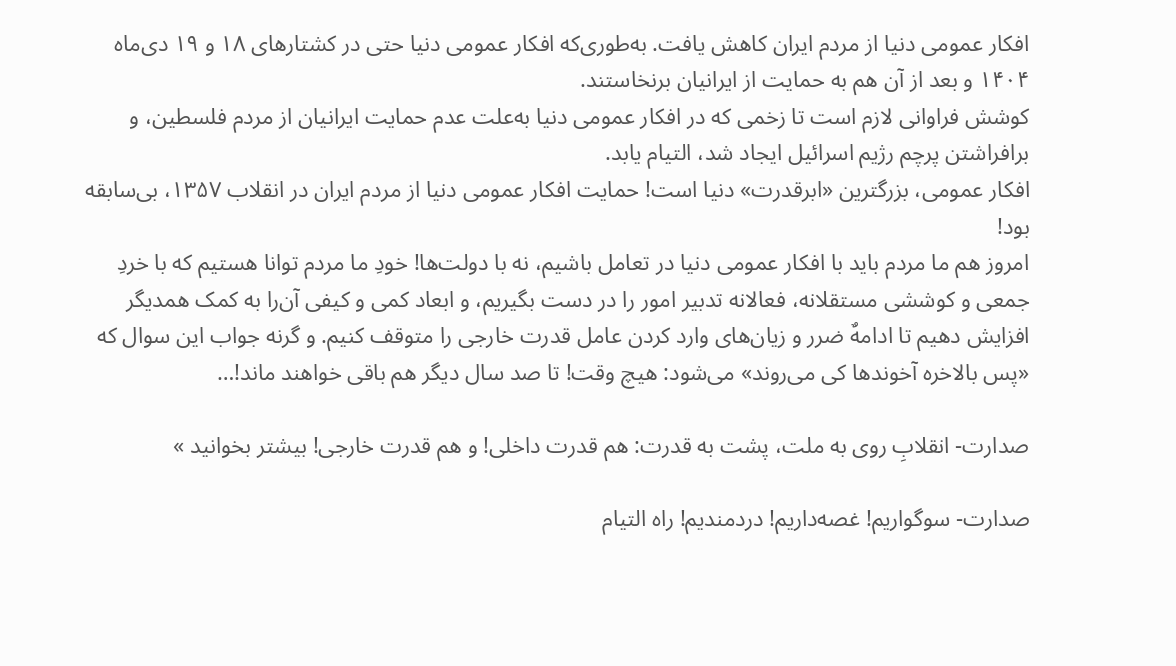افکار عمومی دنیا از مردم ایران کاهش یافت. به‌طوری‌که افکار عمومی دنیا حتی در کشتارهای ۱۸ و ۱۹ دی‌ماه ۱۴۰۴ و بعد از آن هم به حمایت از ایرانیان برنخاستند.
کوشش فراوانی لازم است تا زخمی که در افکار عمومی دنیا به‌علت عدم حمایت ایرانیان از مردم فلسطین، و برافراشتن پرچم رژیم اسرائیل ایجاد شد، التیام یابد.
افکار عمومی، بزرگترین «ابرقدرت» دنیا است! حمایت افکار عمومی دنیا از مردم ایران در انقلاب ۱۳۵۷، بی‌سابقه بود!
امروز هم ما مردم باید با افکار عمومی دنیا در تعامل باشیم، نه با دولت‌ها! خودِ ما مردم توانا هستیم که با خردِ جمعی و کوششی مستقلانه، فعالانه تدبیر امور را در دست بگیریم، و ابعاد کمی و کیفی آن‌را به کمک همدیگر افزایش دهیم تا ادامهٌ ضرر و زیان‌های وارد کردن عامل قدرت خارجی را متوقف کنیم. و گرنه جواب این سوال که «پس بالاخره آخوندها کی می‌روند» می‌شود: هیچ وقت! تا صد سال دیگر هم باقی خواهند ماند!…

صدارت- انقلابِ روی به ملت، پشت به قدرت: هم قدرت داخلی! و هم قدرت خارجی! بیشتر بخوانید »

صدارت- سوگواریم! غصه‌داریم! دردمندیم! راه التیام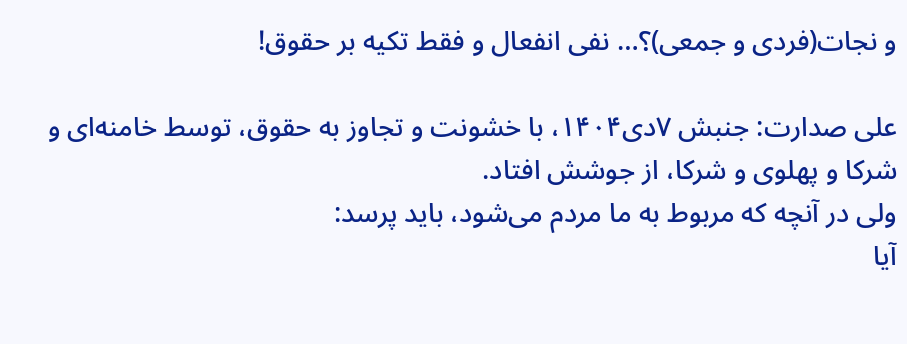و نجات(فردی و جمعی)؟… نفی انفعال و فقط تکیه بر حقوق!

علی صدارت: جنبش ۷دی۱۴۰۴، با خشونت و تجاوز به حقوق، توسط خامنه‌ای و شرکا و پهلوی و شرکا، از جوشش افتاد.
ولی در آنچه که مربوط به ما مردم می‌شود، باید پرسد:
آیا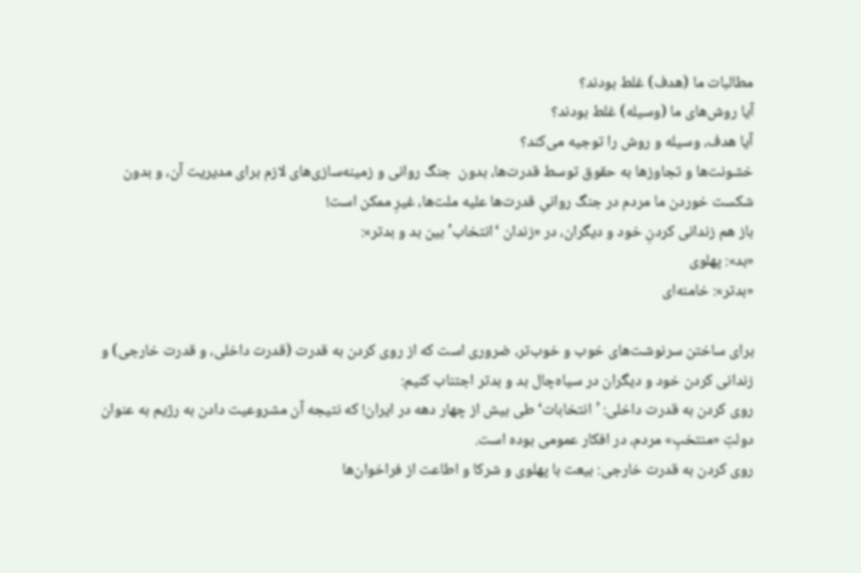مطالبات ما (هدف) غلط بودند؟
آیا روش‌های ما (وسیله) غلط بودند؟
آیا هدف، وسیله و روش را توجیه می‌کند؟
خشونت‌ها و تجاوزها به حقوق توسط قدرت‌ها، بدون  جنگ روانی و زمینه‌سازی‌های لازم برای مدیریت آن، و بدون شکست خوردن ما مردم در جنگ روانیِ قدرت‌ها علیه ملت‌ها، غیرِ ممکن است!
باز هم زندانی کردنِ خود و دیگران، در «زندان ‘انتخاب’ بین بد و بدتر»:
«بد»: پهلوی
«بدتر»: خامنه‌ای

برای ساختن سرنوشت‌های خوب و خوب‌تر، ضروری است که از روی کردن به قدرت (قدرت داخلی، و قدرت خارجی) و زندانی کردن خود و دیگران در سیاه‌چال بد و بدتر اجتناب کنیم:
روی کردن به قدرت داخلی: ’انتخابات‘ طی بیش از چهار دهه در ایران! که نتیجه آن مشروعیت دادن به رژیم به عنوان دولتِ «منتخبِ» مردم، در افکار عمومی بوده است.
روی کردن به قدرت خارجی: بیعت با پهلوی و شرکا و اطاعت از فراخوان‌ها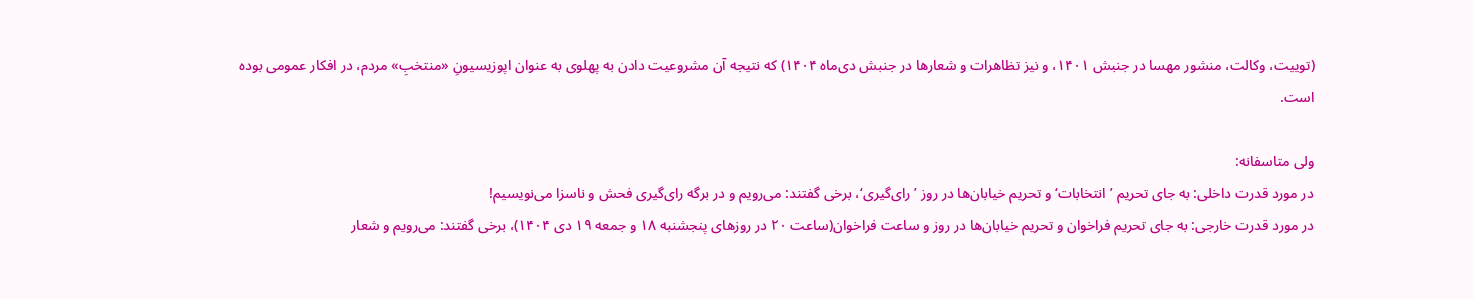(توییت، وکالت، منشور مهسا در جنبش ۱۴۰۱، و نیز تظاهرات و شعارها در جنبش دی‌ماه ۱۴۰۴) که نتیجه آن مشروعیت دادن به پهلوی به عنوان اپوزیسیونِ «منتخبِ» مردم، در افکار عمومی بوده است.

ولی متاسفانه:
در مورد قدرت داخلی: به جای تحریم ’انتخابات‘ و تحریم خیابان‌ها در روز ’رای‌گیری‘، برخی گفتند: می‌رویم و در برگه رای‌گیری فحش و ناسزا می‌نویسیم!
در مورد قدرت خارجی: به جای تحریم فراخوان و تحریم خیابان‌ها در روز و ساعت فراخوان(ساعت ۲۰ در روزهای پنجشنبه ۱۸ و جمعه ۱۹ دی ۱۴۰۴)، برخی گفتند: می‌رویم و شعار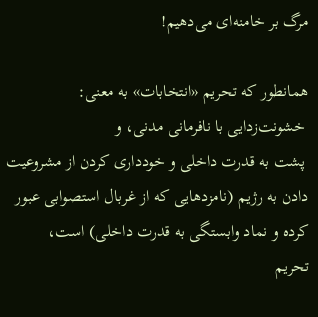مرگ بر خامنه‌ای می‌دهیم!

همانطور که تحریم «انتخابات» به معنی:
 خشونت‌زدایی با نافرمانی مدنی، و
 پشت به قدرت داخلی و خودداری کردن از مشروعیت دادن به رژیم (نامزدهایی که از غربال استصوابی عبور کرده و نماد وابستگی به قدرت داخلی) است،
تحریم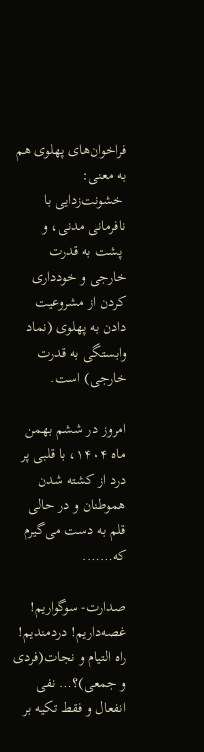فراخوان‌های پهلوی هم به معنی:
 خشونت‌زدایی با نافرمانی مدنی، و
 پشت به قدرت خارجی و خودداری کردن از مشروعیت دادن به پهلوی (نماد وابستگی به قدرت خارجی) است.

امروز در ششم بهمن ماه ۱۴۰۴، با قلبی پر درد از کشته شدن هموطنان و در حالی قلم به دست می‌گیرم که…….

صدارت- سوگواریم! غصه‌داریم! دردمندیم! راه التیام و نجات(فردی و جمعی)؟… نفی انفعال و فقط تکیه بر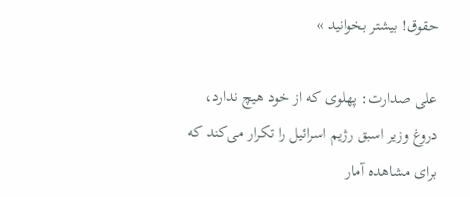حقوق! بیشتر بخوانید »

علی صدارت: پهلوی که از خود هیچ ندارد، دروغ وزیر اسبق رژیم اسرائیل را تکرار می‌کند که برای مشاهده آمار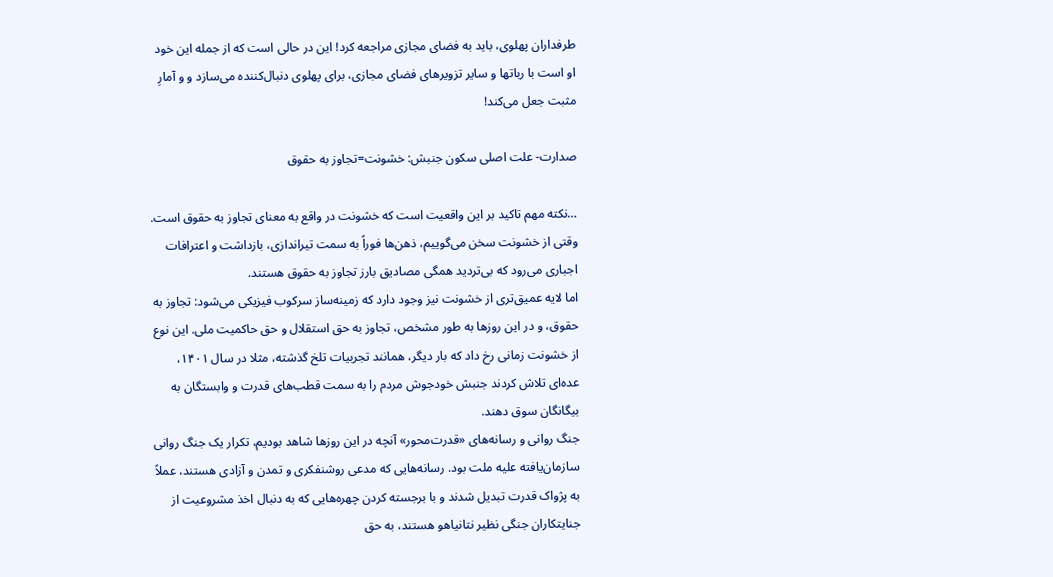طرفداران پهلوی، باید به فضای مجازی مراجعه کرد! این در حالی است که از جمله این خود او است با رباتها و سایر تزویرهای فضای مجازی، برای پهلوی دنبال‌کننده می‌سازد و و آمارِ مثبت جعل می‌کند!

صدارت- علت اصلی سکون جنبش: خشونت=تجاوز به حقوق

…نکته مهم تاکید بر این واقعیت است که خشونت در واقع به معنای تجاوز به حقوق است.
وقتی از خشونت سخن می‌گوییم، ذهن‌ها فوراً به سمت تیراندازی، بازداشت و اعترافات اجباری می‌رود که بی‌تردید همگی مصادیق بارز تجاوز به حقوق هستند.
اما لایه عمیق‌تری از خشونت نیز وجود دارد که زمینه‌ساز سرکوب فیزیکی می‌شود: تجاوز به حقوق، و در این روزها به طور مشخص، تجاوز به حق استقلال و حق حاکمیت ملی. این نوع از خشونت زمانی رخ داد که بار دیگر، همانند تجربیات تلخ گذشته، مثلا در سال ۱۴۰۱، عده‌ای تلاش کردند جنبش خودجوش مردم را به سمت قطب‌های قدرت و وابستگان به بیگانگان سوق دهند.
جنگ روانی و رسانه‌های «قدرت‌محور» آنچه در این روزها شاهد بودیم، تکرار یک جنگ روانی سازمان‌یافته علیه ملت بود. رسانه‌هایی که مدعی روشنفکری و تمدن و آزادی هستند، عملاً به پژواک قدرت تبدیل شدند و با برجسته کردن چهره‌هایی که به دنبال اخذ مشروعیت از جنایتکاران جنگی نظیر نتانیاهو هستند، به حق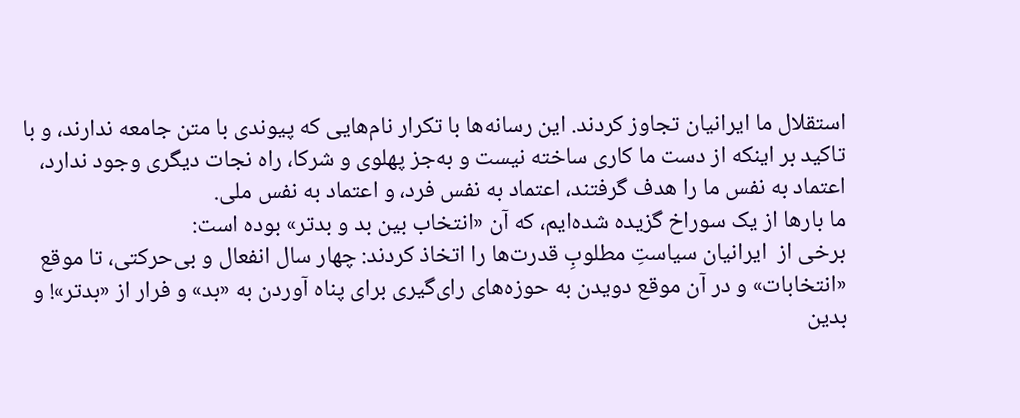استقلال ما ایرانیان تجاوز کردند. این رسانه‌ها با تکرار نام‌هایی که پیوندی با متن جامعه ندارند، و با تاکید بر اینکه از دست ما کاری ساخته نیست و به‌جز پهلوی و شرکا، راه نجات دیگری وجود ندارد، اعتماد به نفس ما را هدف گرفتند، اعتماد به نفس فرد، و اعتماد به نفس ملی.
ما بارها از یک سوراخ گزیده شده‌ایم، که آن «انتخاب بین بد و بدتر» بوده است:
برخی از  ایرانیان سیاستِ مطلوبِ قدرت‌ها را اتخاذ کردند: چهار سال انفعال و بی‌حرکتی، تا موقع «انتخابات» و در آن موقع دویدن به حوزه‌های رای‌گیری برای پناه آوردن به «بد» و فرار از «بدتر»! و بدین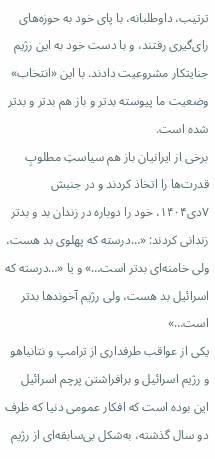ترتیب، داوطلبانه، با پای خود به حوزه‌های رای‌گیری رفتند، و با دست خود به این رژیم جنایتکار مشروعیت دادند. با این «انتخاب» وضعیت ما پیوسته بدتر و باز هم بدتر و بدتر شده است.
برخی از ایرانیان باز هم سیاستِ مطلوبِ قدرت‌ها را اتخاذ کردند و در جنبش ۷دی۱۴۰۴، خود را دوباره در زندان بد و بدتر زندانی کردند: «…درسته که پهلوی بد هست، ولی خامنه‌ای بدتر است…» و یا «…درسته که اسرائیل بد هست، ولی رژیم آخوندها بدتر است…»
یکی از عواقب طرفداری از ترامپ و نتانیاهو و رژیم اسرائیل و برافراشتن پرچم اسرائیل این بوده است که افکار عمومی دنیا که ظرف دو سال گذشته، به‌شکل بی‌سابقه‌ای از رژیم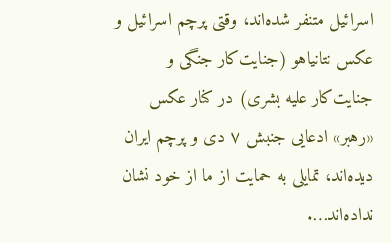اسرائیل متنفر شده‌اند، وقتی پرچم اسرائیل و عکس نتانیاهو (جنایت‌کار جنگی و جنایت‌کار علیه بشری) در کنار عکس «رهبر» ادعایی جنبش ۷ دی و پرچم ایران دیده‌اند، تمایلی به حمایت از ما از خود نشان نداده‌اند….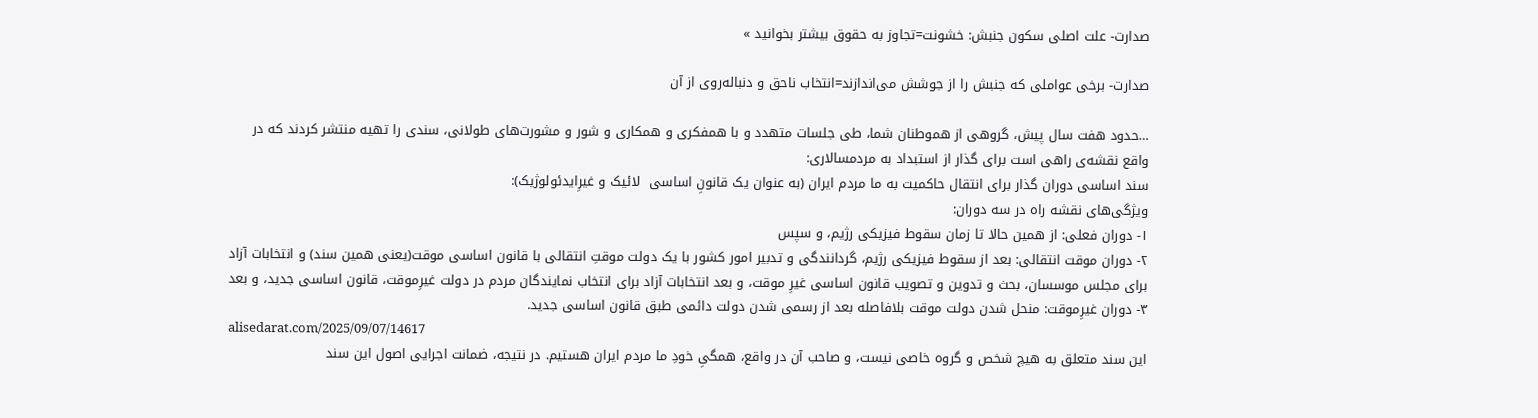صدارت- علت اصلی سکون جنبش: خشونت=تجاوز به حقوق بیشتر بخوانید »

صدارت- برخی عواملی که جنبش را از جوشش می‌اندازند=انتخاب ناحق و دنباله‌روی از آن

…حدود هفت سال پیش، گروهی از هموطنان شما، طی جلسات متهدد و با همفکری و همکاری و شور و مشورت‌های طولانی، سندی را تهیه منتشر کردند که در واقع نقشه‌ی راهی است برای گذار از استبداد به مردمسالاری:
سند اساسی دوران گذار برای انتقال حاکمیت به ما مردم ایران (به عنوان یک قانونِ اساسی  لائیک و غیرِایدئولوژیک):
ویژگی‌های نقشه راه در سه دوران:
۱- دوران فعلی: از همین حالا تا زمان سقوط فیزیکی رژیم، و سپس
۲- دوران موقت انتقالی: بعد از سقوط فیزیکی رژیم، گردانندگی و تدبیر امور کشور با یک دولت موقتِ انتقالی با قانون اساسی موقت(یعنی همین سند) و انتخابات آزاد برای مجلس موسسان، بحث و تدوین و تصویب قانون اساسی غیرِ موقت، و بعد انتخابات آزاد برای انتخاب نمایندگان مردم در دولت غیرِموقت، قانون اساسی جدید، و بعد
۳- دوران غیرِموقت: منحل شدن دولت موقت بلافاصله بعد از رسمی شدن دولت دائمی طبق قانون اساسی جدید.
alisedarat.com/2025/09/07/14617
این سند متعلق به هیچ شخص و گروه خاصی نیست، و صاحب آن در واقع، همگیِ خودِ ما مردم ایران هستیم. در نتیجه، ضمانت اجرایی اصول این سند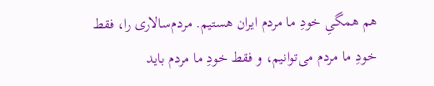هم همگیِ خودِ ما مردم ایران هستیم. مردم‌سالاری را، فقط خودِ ما مردم می‌توانیم، و فقط خودِ ما مردم باید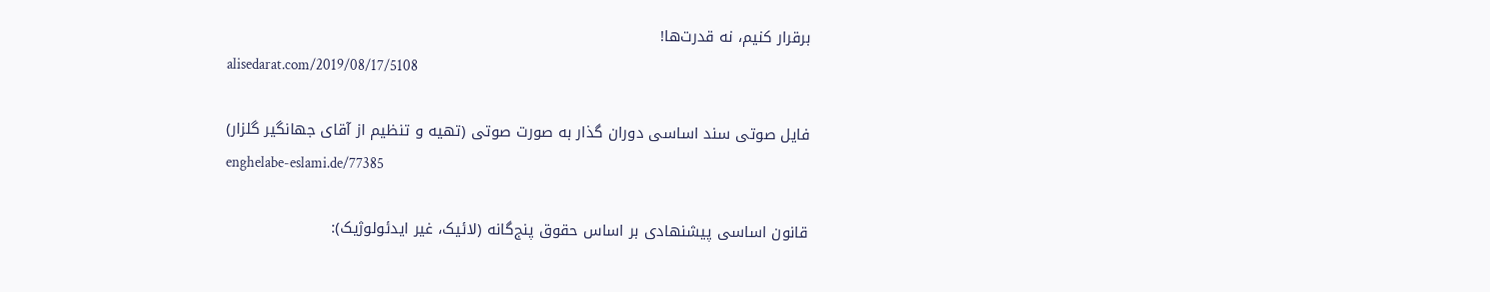برقرار کنیم، نه قدرت‌ها!
alisedarat.com/2019/08/17/5108

فایل صوتی سند اساسی دوران گذار به صورت صوتی (تهیه و تنظیم از آقای جهانگیر گلزار)
enghelabe-eslami.de/77385

قانون اساسی پیشنهادی بر اساس حقوق پنج‌گانه (لائیک، غیر ایدئولوژیک):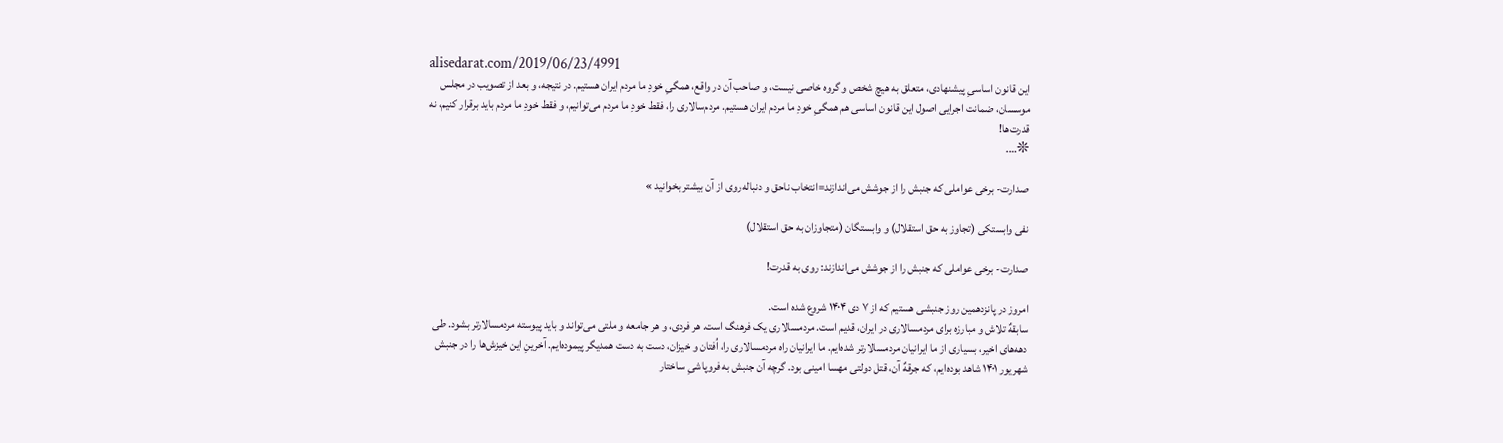alisedarat.com/2019/06/23/4991
این قانون اساسیِ پیشنهادی، متعلق به هیچ شخص و گروه خاصی نیست، و صاحب آن در واقع، همگیِ خودِ ما مردم ایران هستیم. در نتیجه، و بعد از تصویب در مجلس موسسان، ضمانت اجرایی اصول این قانون اساسی هم همگیِ خودِ ما مردم ایران هستیم. مردم‌سالاری را، فقط خودِ ما مردم می‌توانیم، و فقط خودِ ما مردم باید برقرار کنیم، نه قدرت‌ها!
❊….

صدارت- برخی عواملی که جنبش را از جوشش می‌اندازند=انتخاب ناحق و دنباله‌روی از آن بیشتر بخوانید »

نفی وابستکی (تجاوز به حق استقلال) و وابستگان (متجاوزان به حق استقلال)

صدارت- برخی عواملی که جنبش را از جوشش می‌اندازند: روی به قدرت!

امروز در پانزدهمین روز جنبشی هستیم که از ۷ دی ۱۴۰۴ شروع شده است.
سابقهٌ تلاش و مبارزه برای مردمسالاری در ایران، قدیم است. مردمسالاری یک فرهنگ است. هر فردی، و هر جامعه و ملتی می‌تواند و باید پیوسته مردمسالارتر بشود. طی دهه‌های اخیر، بسیاری از ما ایرانیان مردمسالارتر شده‌ایم. ما ایرانیان راه مردمسالاری را، اُفتان و خیزان، دست به دست همدیگر پیموده‌ایم. آخرینِ این خیزش‌ها را در جنبش شهریور ۱۴۰۱ شاهد بوده‌ایم، که جرقهٌ آن، قتل دولتی مهسا امینی بود. گرچه آن جنبش به فروپاشیِ ساختار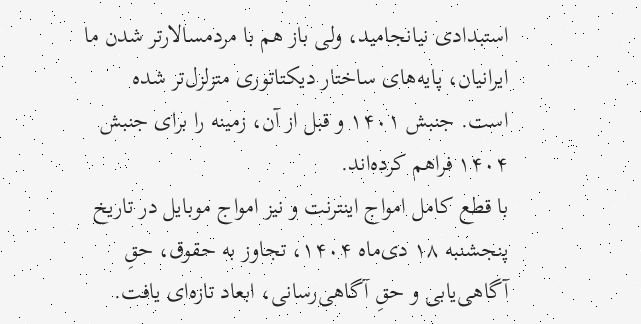استبدادی نیانجامید، ولی باز هم با مردمسالارتر شدن ما ایرانیان، پایه‌های ساختار دیکتاتوری متزلزل‌تر شده است. جنبش ۱۴۰۱ و قبل از آن، زمینه را برای جنبش ۱۴۰۴ فراهم کرده‌اند.
با قطع کامل امواج اینترنت و نیز امواج موبایل در تاریخ پنجشنبه ۱۸ دی‌ماه ۱۴۰۴، تجاوز به حقوق، حقِ آگاهی‌یابی و حقِ آگاهی‌رسانی، ابعاد تازه‌ای یافت.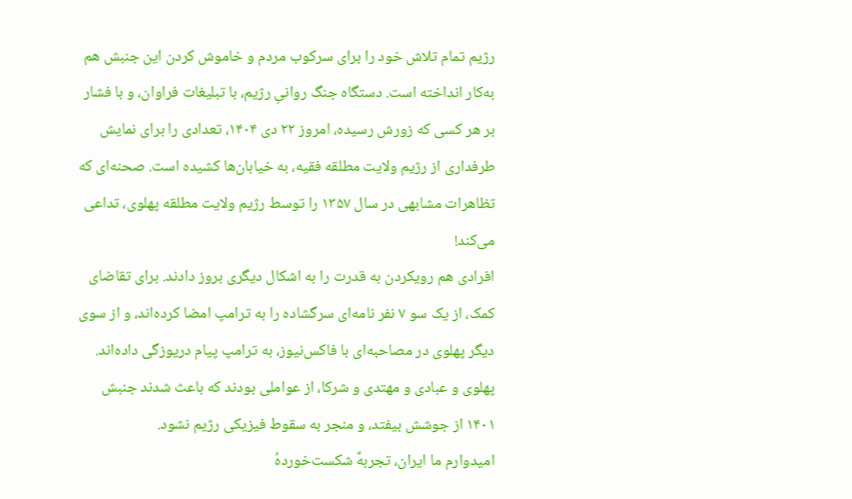رژیم تمام تلاش خود را برای سرکوب مردم و خاموش کردن این جنبش هم به‌کار انداخته است. دستگاه جنگ روانیِ رژیم، با تبلیغات فراوان، و با فشار بر هر کسی که زورش رسیده، امروز ۲۲ دی ۱۴۰۴، تعدادی را برای نمایش طرفداری از رژیم ولایت مطلقه فقیه، به خیابان‌ها کشیده است. صحنه‌ای که تظاهرات مشابهی در سال ۱۳۵۷ را توسط رژیم ولایت مطلقه پهلوی، تداعی می‌کند!
افرادی هم رویکردن به قدرت را به اشکال دیگری بروز دادند. برای تقاضای کمک، از یک سو ۷ نفر نامه‌ای سرگشاده را به ترامپ امضا کرده‌اند، و از سوی دیگر پهلوی در مصاحبه‌ای با فاکس‌نیوز، به ترامپ پیام دریوزگی داده‌اند. پهلوی و عبادی و مهتدی و شرکا، از عواملی بودند که باعث شدند جنبش ۱۴۰۱ از جوشش بیفتد، و منجر به سقوط فیزیکی رژیم نشود.
امیدوارم ما ایران، تجربهٌ شکست‌خوردهُ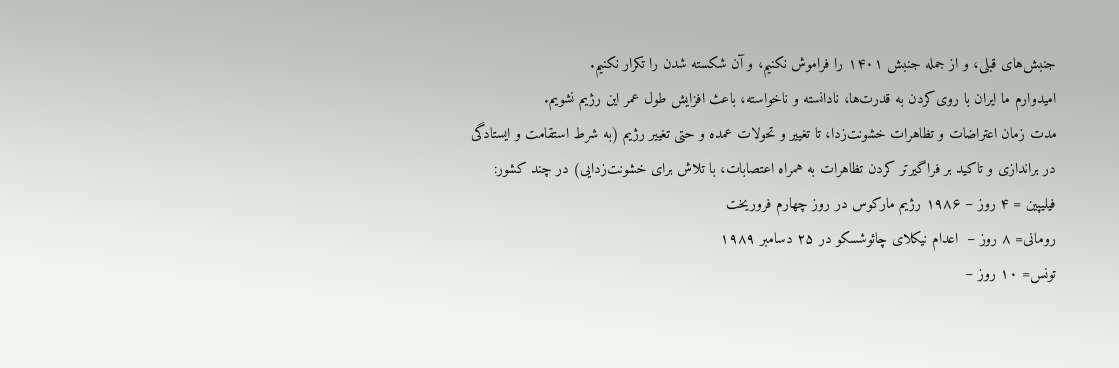جنبش‌های قبلی، و از جمله جنبش ۱۴۰۱ را فراموش نکنیم، و آن شکسته شدن را تکرار نکنیم.
امیدوارم ما ایران با روی‌کردن به قدرت‌ها، نادانسته و ناخواسته، باعث افزایش طول عمر این رژیم نشویم.
مدت زمان اعتراضات و تظاهرات خشونت‌زدا، تا تغییر و تحولات عمده و حتی تغییر رژیم (به شرط استقامت و ایستادگی در براندازی و تاکید بر فراگیرتر کردن تظاهرات به همراه اعتصابات، با تلاش برای خشونت‌زدایی) در چند کشور:
فیلیپین = ۴ روز – ۱۹۸۶ رژیم مارکوس در روز چهارم فروریخت
رومانی= ۸ روز –  اعدام نیکلای چائوشسکو در ۲۵ دسامبر ۱۹۸۹
تونس= ۱۰ روز –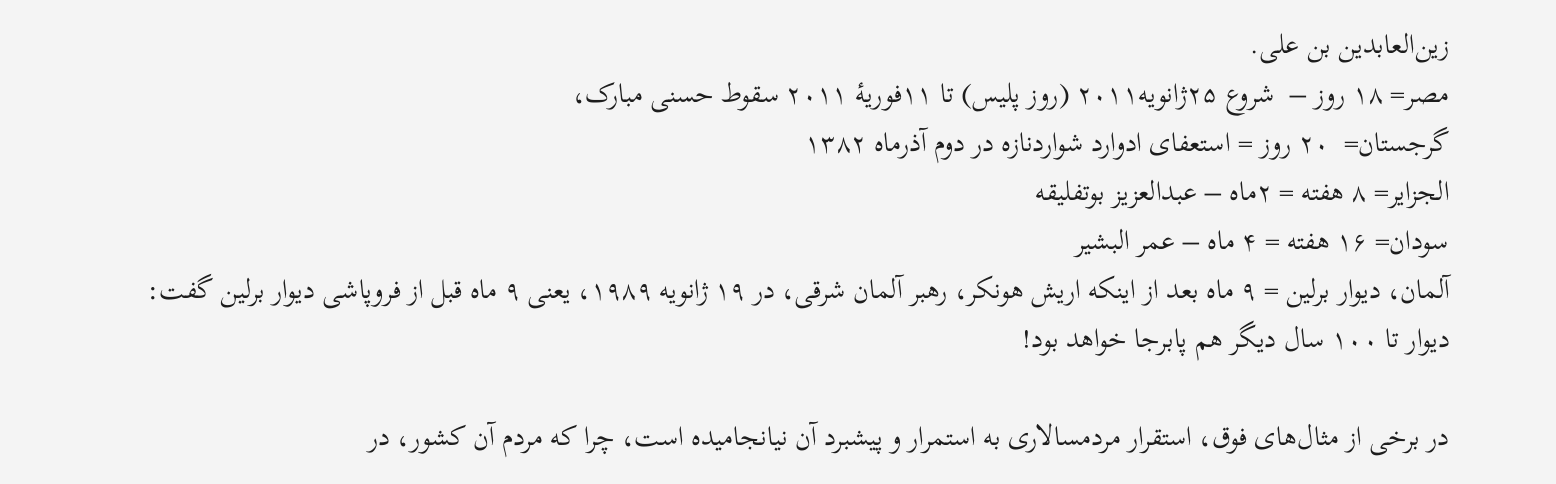زین‌العابدین بن علی.
مصر= ۱۸ روز –  شروع ۲۵ژانویه۲۰۱۱ (روز پلیس) تا ۱۱فوریۀ ۲۰۱۱ سقوط حسنی مبارک،
گرجستان=  ۲۰ روز = استعفای ادوارد شواردنازه در دوم آذرماه ۱۳۸۲
الجزایر= ۸ هفته = ۲ماه – عبدالعزیز بوتفلیقه
سودان= ۱۶ هفته = ۴ ماه – عمر البشیر
آلمان، دیوار برلین = ۹ ماه بعد از اینکه اریش هونکر، رهبر آلمان شرقی، در ۱۹ ژانویه ۱۹۸۹، یعنی ۹ ماه قبل از فروپاشی دیوار برلین گفت: دیوار تا ۱۰۰ سال دیگر هم پابرجا خواهد بود!

در برخی از مثال‌های فوق، استقرار مردمسالاری به استمرار و پیشبرد آن نیانجامیده است، چرا که مردم آن کشور، در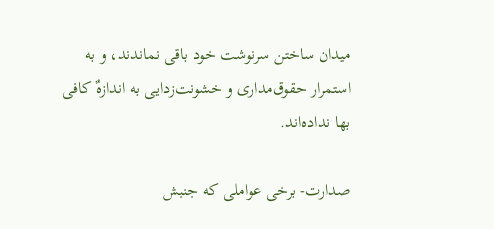میدان ساختن سرنوشت خود باقی نماندند، و به استمرار حقوق‌مداری و خشونت‌زدایی به اندازهٌ کافی بها نداده‌اند.

صدارت- برخی عواملی که جنبش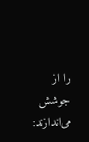را از جوشش می‌اندازند: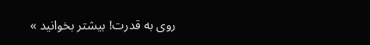روی به قدرت! بیشتر بخوانید »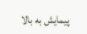پیمایش به بالا